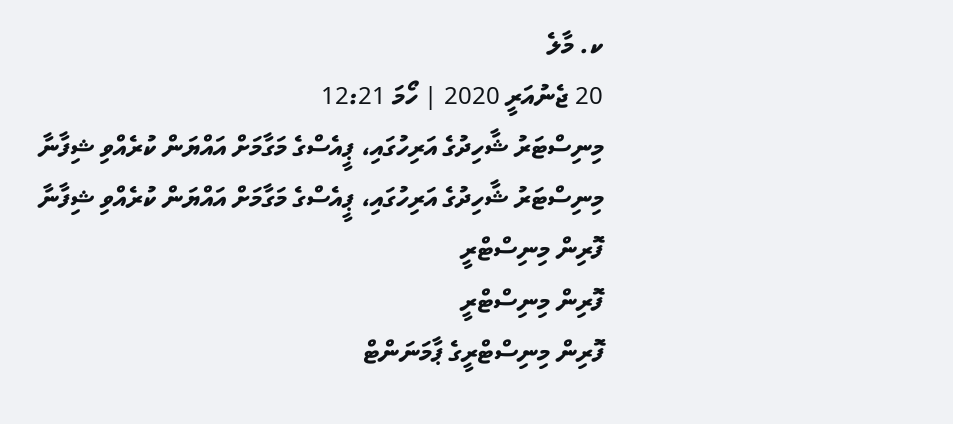ކ. މާލެ
20 ޖެނުއަރީ 2020 | ހޯމަ 12:21
މިނިސްޓަރު ޝާހިދުގެ އަރިހުގައި، ޕީއެސްގެ މަގާމަށް އައްޔަން ކުރެއްވި ޝިފާނާ
މިނިސްޓަރު ޝާހިދުގެ އަރިހުގައި، ޕީއެސްގެ މަގާމަށް އައްޔަން ކުރެއްވި ޝިފާނާ
ފޮރިން މިނިސްޓްރީ
ފޮރިން މިނިސްޓްރީ
ފޮރިން މިނިސްޓްރީގެ ޕާމަނަންޓް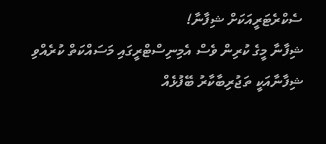ސެކްރެޓަރީއަކަށް ޝިފާނާ!
ޝިފާނާ މީގެ ކުރިން ވެސް އެމިނިސްޓްރީގައި މަސައްކަތް ކުރެއްވި
ޝިފާނާއަކީ ތަޖުރިބާކާރު ބޭފުޅެއް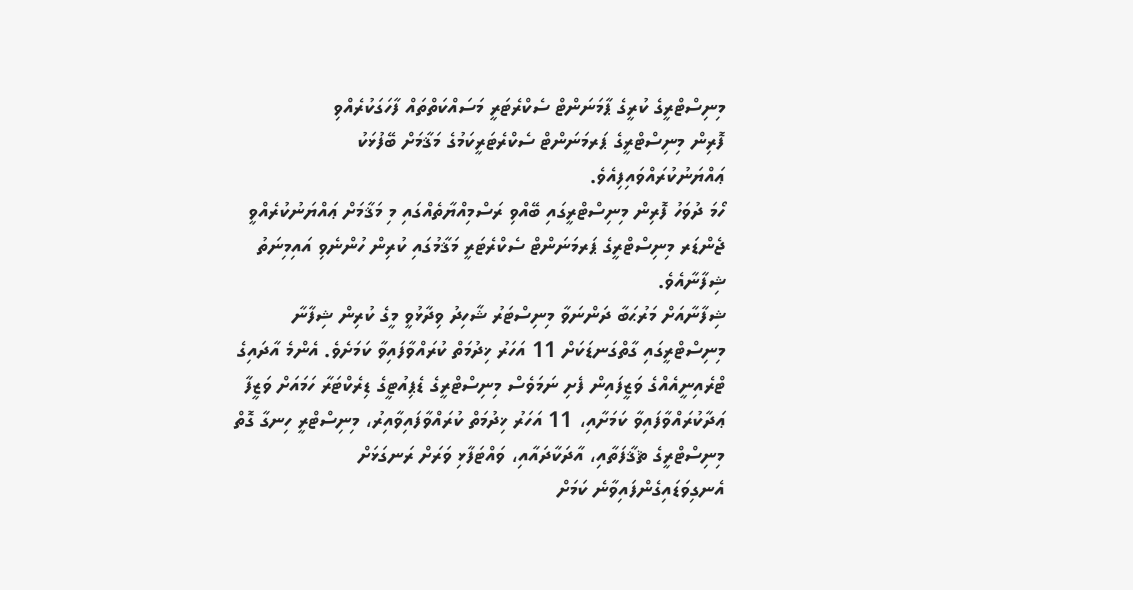މިނިސްޓްރީގެ ކުރީގެ ޕާމަނަންޓް ސެކްރެޓަރީ މަސައްކަތްތައް ފާހަގަކުރެއްވި
ފޮރިން މިނިސްޓްރީގެ ޕަރމަނަންޓް ސެކްރެޓަރީކަމުގެ މަޤާމަށް ބޭފުޅަކު ޢައްޔަނުކުރައްވައިފިއެވެ.
ހޯމަ ދުވަހު ފޮރިން މިނިސްޓްރީގައި ބޭއްވި ރަސްމިއްޔާތެއްގައި މި މަޤާމަށް ޢައްޔަނުކުރެއްވީ ޖެންޑަރ މިނިސްޓްރީގެ ޕަރމަނަންޓް ސެކްރެޓަރީ މަޤާމުގައި ކުރިން ހުންނެވި އައިމިނަތު ޝިފާނާއެވެ.
ޝިފާނާއަށް މަރުޙަބާ ދަންނަވާ މިނިސްޓަރު ޝާހިދު ވިދާޅުވީ މީގެ ކުރިން ޝިފާނާ މިނިސްޓްރީގައި ގާތްގަނޑަކަށް 11 އަހަރު ޚިދުމަތް ކުރައްވާފައިވާ ކަމަށެވެ. އެންމެ އާދައިގެ ޓްރެއިނީއެއްގެ ވަޒީފައިން ފެށި ނަމަވެސް މިނިސްޓްރީގެ ޑެޕިއުޓީގެ ޑިރެކްޓަރާ ހަމައަށް ވަޒީފާ ޢަދާކުރައްވާފައިވާ ކަމަށާއި، 11 އަހަރު ޚިދުމަތް ކުރައްވާފައިވާއިރު، މިނިސްޓްރީ ހިނގާ ގޮތް މިނިސްޓްރީގެ ޘޤާފަތާއި، އާދަކާދައާއި، ވައްޓަފާޅި ވަރަށް ރަނގަޅަށް އެނގިވަޑައިގެންފައިވާނެ ކަމަށް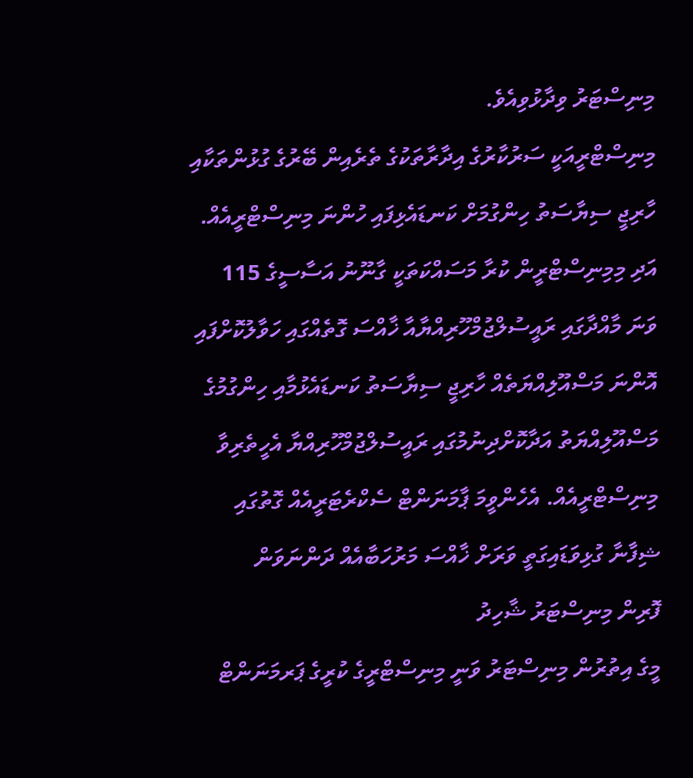މިނިސްޓަރު ވިދާޅުވިއެވެ.
މިނިސްޓްރީއަކީ ސަރުކާރުގެ އިދާރާތަކުގެ ތެރެއިން ބޭރުގެ ގުޅުންތަކާއި ހާރިޖީ ސިޔާސަތު ހިންގުމަށް ކަނޑައެޅިފައި ހުންނަ މިނިސްޓްރީއެއް. އަދި މިމިނިސްޓްރީން ކުރާ މަސައްކަތަކީ ގާނޫނު އަސާސީގެ 115 ވަނަ މާއްދާގައި ރައީސުލްޖުމްހޫރިއްޔާއާ ޚާއްސަ ގޮތެއްގައި ހަވާލުކޮށްފައި އޮންނަ މަސްއޫލިއްޔަތެއް ހާރިޖީ ސިޔާސަތު ކަނޑައެޅުމާއި ހިންގުމުގެ މަސްއޫލިއްޔަތު އަދާކޮށްދިނުމުގައި ރައީސުލްޖުމްހޫރިއްޔާ އެހީތެރިވާ މިނިސްޓްރީއެއް. އެހެންވީމަ ޕާމަނަންޓް ސެކްރެޓަރީއެއް ގޮތުގައި ޝިފާނާ ގުޅިވަޑައިގަތީ ވަރަށް ޚާއްސަ މަރުހަބާއެއް ދަންނަވަން
ފޮރިން މިނިސްޓަރު ޝާހިދު
މީގެ އިތުރުން މިނިސްޓަރު ވަނީ މިނިސްޓްރީގެ ކުރީގެ ޕަރމަނަންޓް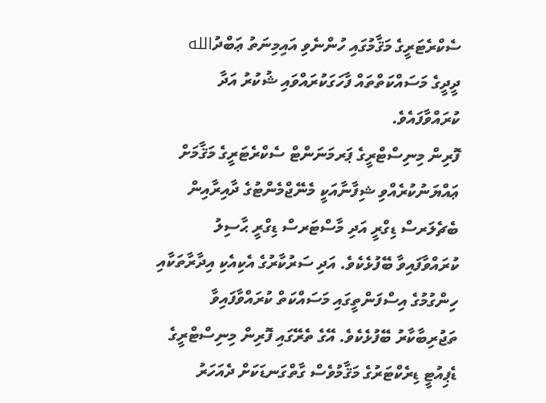ސެކްރެޓަރީގެ މަޤާމުގައި ހުންނެވި އައިމިނަތު ޢަބްދުالله ދީދީގެ މަސައްކަތްތައް ފާހަގަކުރައްވައި ޝުކުރު އަދާ ކުރައްވާފައެވެ.
ފޮރިން މިނިސްޓްރީގެ ޕަރމަނަންޓް ސެކްރެޓަރީގެ މަޤާމަށް ޢައްޔަނުކުރެއްވި ޝިފާނާއަކީ މެނޭޖްމެންޓުގެ ދާއިރާއިން ބެޗެލަރސް ޑިގްރީ އަދި މާސްޓަރސް ޑިގްރީ ޙާސިލު ކުރައްވާފައިވާ ބޭފުޅެކެވެ. އަދި ސަރުކާރުގެ އެކިއެކި އިދާރާތަކާއި ހިންގުމުގެ އިސްފަންތީގައި މަސައްކަތް ކުރައްވާފައިވާ ތަޖުރިބާކާރު ބޭފުޅެކެވެ. އޭގެ ތެރޭގައި ފޮރިން މިނިސްޓްރީގެ ޑެޕިއުޓީ ޑިރެކްޓަރުގެ މަޤާމުވެސް ގާތްގަނޑަކަށް ދެއަހަރު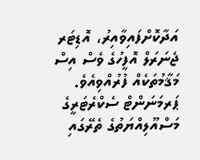އަދާކޮށްފައިވާއިރު، އޮޑިޓަރ ޖެނަރަލް އޮފީހުގެ ވެސް އިސް މަޤާމުތަކެއް ފުރުއްވިއެވެ.
ޕަރމަނަންޓް ސެކްރެޓަރީގެ މަސްއޫލިއްޔަތުގެ ތެރޭގައި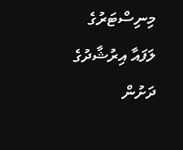މިނިސްޓަރުގެ ލަފައާ އިރުޝާދުގެ ދަށުން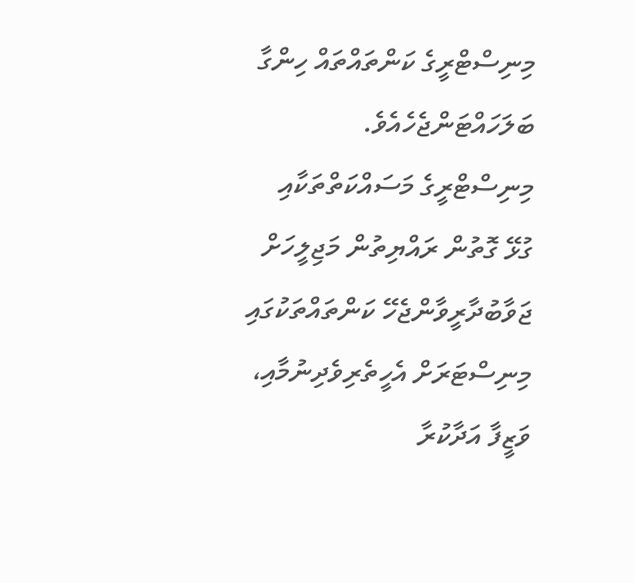މިނިސްޓްރީގެ ކަންތައްތައް ހިންގާ ބަލަހައްޓަންޖެހެއެވެ. މިނިސްޓްރީގެ މަސައްކަތްތަކާއި ގުޅޭ ގޮތުން ރައްޔިތުން މަޖިލީހަށް ޖަވާބުދާރީވާންޖެހޭ ކަންތައްތަކުގައި މިނިސްޓަރަށް އެހީތެރިވެދިނުމާއި، ވަޒީފާ އަދާކުރާ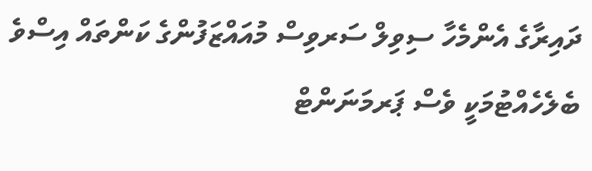ދައިރާގެ އެންމެހާ ސިވިލް ސަރވިސް މުއައްޒަފުންގެ ކަންތައް އިސްވެ ބެލެހެއްޓުމަކީ ވެސް ޕަރމަނަންޓް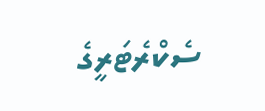ސެކްރެޓަރީގެ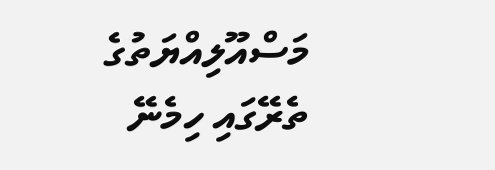މަސްއޫލިއްޔަތުގެ ތެރޭގައި ހިމެނޭ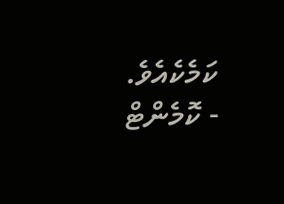ކަމެކެއެވެ.
- ކޮމެންޓް